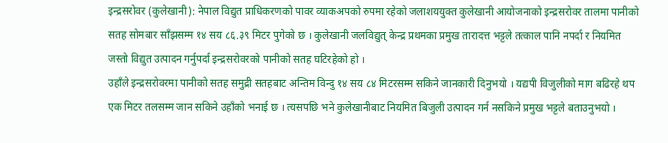इन्द्रसरोवर (कुलेखानी): नेपाल विद्युत प्राधिकरणको पावर व्याकअपको रुपमा रहेको जलाशययुक्त कुलेखानी आयोजनाको इन्द्रसरोवर तालमा पानीको सतह सोमबार साँझसम्म १४ सय ८६.३९ मिटर पुगेको छ । कुलेखानी जलविद्युत् केन्द्र प्रथमका प्रमुख तारादत्त भट्टले तत्काल पानि नपर्दा र नियमित जस्तो विद्युत उत्पादन गर्नुपर्दा इन्द्रसरोवरको पानीको सतह घटिरहेको हो ।
उहाँले इन्द्रसरोवरमा पानीको सतह समुद्री सतहबाट अन्तिम विन्दु १४ सय ८४ मिटरसम्म सकिने जानकारी दिनुभयो । यद्यपी विजुलीको माग बढिरहे थप एक मिटर तलसम्म जान सकिने उहाँको भनाई छ । त्यसपछि भने कुलेखानीबाट नियमित बिजुली उत्पादन गर्न नसकिने प्रमुख भट्टले बताउनुभयो ।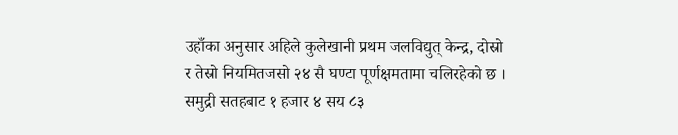उहाँका अनुसार अहिले कुलेखानी प्रथम जलविद्युत् केन्द्र, दोस्रो र तेस्रो नियमितजसो २४ सै घण्टा पूर्णक्षमतामा चलिरहेको छ । समुद्री सतहबाट १ हजार ४ सय ८३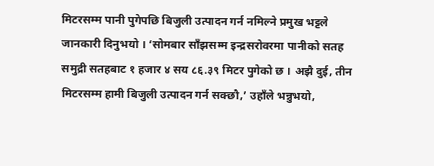मिटरसम्म पानी पुगेपछि बिजुली उत्पादन गर्न नमिल्ने प्रमुख भट्टले जानकारी दिनुभयो । ‘सोमबार साँझसम्म इन्द्रसरोवरमा पानीको सतह समुद्री सतहबाट १ हजार ४ सय ८६.३९ मिटर पुगेको छ । अझै दुई, तीन मिटरसम्म हामी बिजुली उत्पादन गर्न सक्छौ,’ उहाँले भन्नुभयो,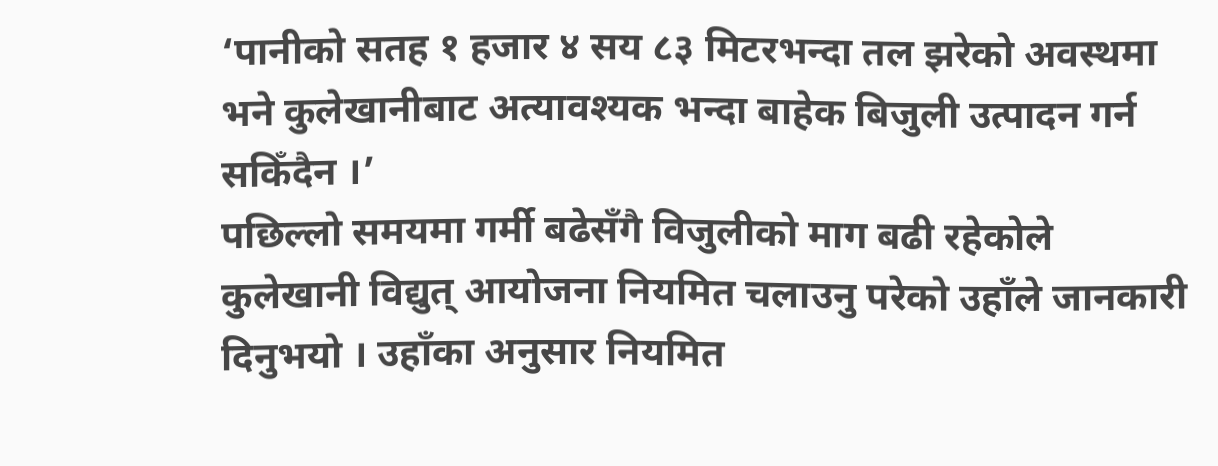‘पानीको सतह १ हजार ४ सय ८३ मिटरभन्दा तल झरेको अवस्थमा भने कुलेखानीबाट अत्यावश्यक भन्दा बाहेक बिजुली उत्पादन गर्न सकिँदैन ।’
पछिल्लो समयमा गर्मी बढेसँगै विजुलीको माग बढी रहेकोले कुलेखानी विद्युत् आयोजना नियमित चलाउनु परेको उहाँले जानकारी दिनुभयो । उहाँका अनुसार नियमित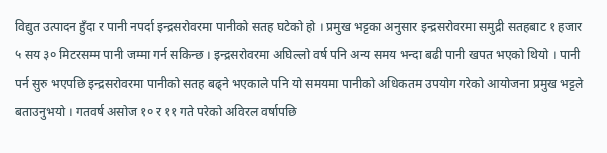विद्युत उत्पादन हुँदा र पानी नपर्दा इन्द्रसरोवरमा पानीको सतह घटेको हो । प्रमुख भट्टका अनुसार इन्द्रसरोवरमा समुद्री सतहबाट १ हजार ५ सय ३० मिटरसम्म पानी जम्मा गर्न सकिन्छ । इन्द्रसरोवरमा अघिल्लो वर्ष पनि अन्य समय भन्दा बढी पानी खपत भएको थियो । पानी पर्न सुरु भएपछि इन्द्रसरोवरमा पानीको सतह बढ्ने भएकाले पनि यो समयमा पानीको अधिकतम उपयोग गरेको आयोजना प्रमुख भट्टले बताउनुभयो । गतवर्ष असोज १० र ११ गते परेको अविरल वर्षापछि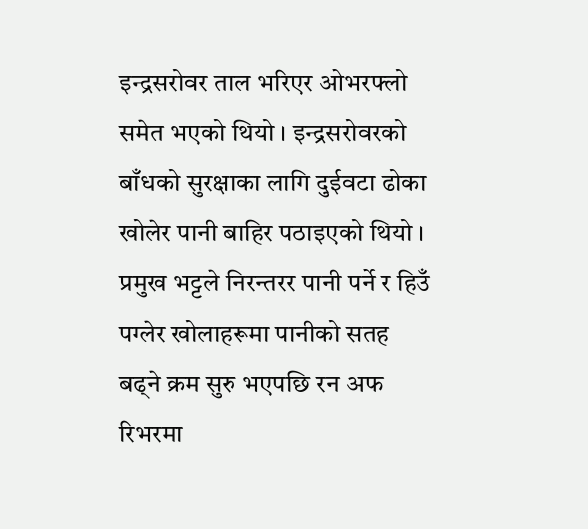इन्द्रसरोवर ताल भरिएर ओभरफ्लो समेत भएको थियो । इन्द्रसरोवरको बाँधको सुरक्षाका लागि दुईवटा ढोका खोलेर पानी बाहिर पठाइएको थियो ।
प्रमुख भट्टले निरन्तरर पानी पर्ने र हिउँ पग्लेर खोलाहरूमा पानीको सतह बढ्ने क्रम सुरु भएपछि रन अफ रिभरमा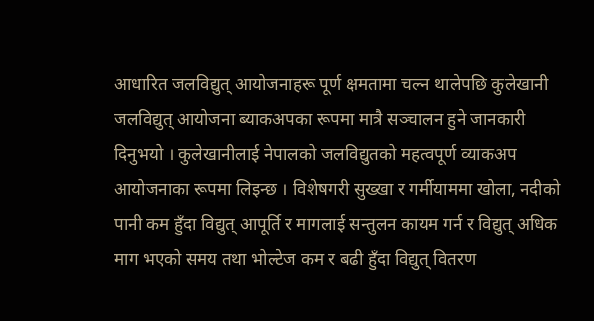आधारित जलविद्युत् आयोजनाहरू पूर्ण क्षमतामा चल्न थालेपछि कुलेखानी जलविद्युत् आयोजना ब्याकअपका रूपमा मात्रै सञ्चालन हुने जानकारी दिनुभयो । कुलेखानीलाई नेपालको जलविद्युतको महत्वपूर्ण व्याकअप आयोजनाका रूपमा लिइन्छ । विशेषगरी सुख्खा र गर्मीयाममा खोला, नदीको पानी कम हुँदा विद्युत् आपूर्ति र मागलाई सन्तुलन कायम गर्न र विद्युत् अधिक माग भएको समय तथा भोल्टेज कम र बढी हुँदा विद्युत् वितरण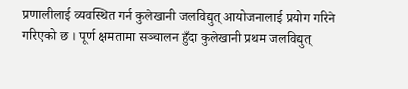प्रणालीलाई व्यवस्थित गर्न कुलेखानी जलविद्युत् आयोजनालाई प्रयोग गरिने गरिएको छ । पूर्ण क्षमतामा सञ्चालन हुँदा कुलेखानी प्रथम जलविद्युत्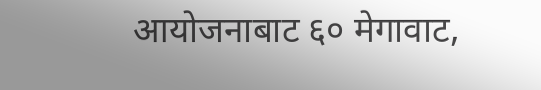आयोजनाबाट ६० मेगावाट,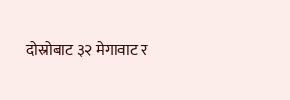दोस्रोबाट ३२ मेगावाट र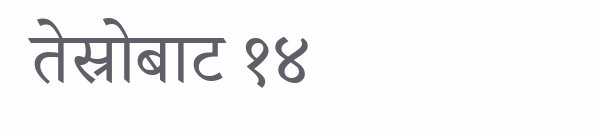तेस्रोबाट १४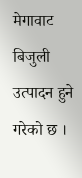मेगावाट बिजुली उत्पादन हुने गरेको छ ।